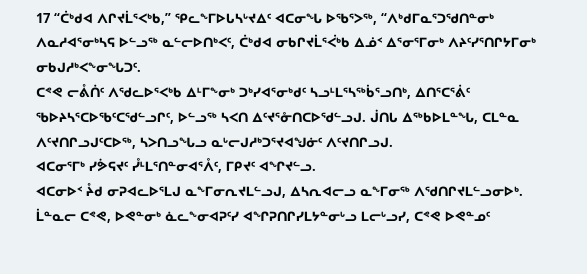17 “ᑖᒃᑯᐊ ᐱᒋᔪᒫᕐᐸᒃᑲ,” ᕿᓚᖕᒥᐅᒐᓴᒡᔪᐃᑦ ᐊᑕᓂᖓ ᐅᖃᕐᐳᖅ, “ᐱᒃᑯᒥᓇᕐᑐᖁᑎᓐᓂᒃ ᐱᓇᓱᐊᕐᓂᒃᓴᕋ ᐅᓪᓗᖅ ᓇᓪᓕᐅᑎᒃᐸᑦ, ᑖᒃᑯᐊ ᓂᑲᒋᔪᒫᕐᐹᒃᑲ ᐃᓅᑉ ᐃᕐᓂᕐᒥᓂᒃ ᐱᔨᑦᓯᕐᑎᒋᔭᒥᓂᒃ ᓂᑲᒍᓱᒃᐸᖕᓂᖓᑐᑦ.
ᑕᕝᕙ ᓕᕔᑏᑦ ᐱᖁᓚᐅᕐᐸᒃᑲ ᐃᒻᒥᖕᓂᒃ ᑐᒃᓯᐊᕐᓂᒃᑯᑦ ᓴᓗᒻᒪᕐᓴᖅᑳᕐᓗᑎᒃ, ᐃᑎᕐᑕᕐᕖᑦ ᖃᐅᔨᓴᕐᑕᐅᖃᑦᑕᖁᓪᓗᒋᑦ, ᐅᓪᓗᖅ ᓴᐸᑎ ᐃᑦᔪᕐᓁᑎᑕᐅᖁᓪᓗᒍ. ᒎᑎᒐ ᐃᖅᑲᐅᒪᓐᖓ, ᑕᒪᓐᓇ ᐱᑦᔪᑎᒋᓗᒍᑦᑕᐅᖅ, ᓴᐳᑎᓗᖓᓗ ᓇᒡᓕᒍᓱᒃᑐᕐᔪᐊᖑᓃᑦ ᐱᑦᔪᑎᒋᓗᒍ.
ᐊᑕᓂᕐᒥᒃ ᓯᕘᕋᔪᑦ ᓮᒻᒪᕐᑎᓐᓂᐊᕐᐰᑦ, ᒥᑭᔪᑦ ᐊᖏᔪᓪᓗ.
ᐊᑕᓂᐅᑉ ᔧᑯ ᓂᕈᐊᓚᐅᕐᒪᒍ ᓇᖕᒥᓂᕆᔪᒪᓪᓗᒍ, ᐃᓴᕆᐊᓕᓗ ᓇᖕᒥᓂᖅ ᐱᖁᑎᒋᔪᒪᓪᓗᓂᐅᒃ.
ᒫᓐᓇᓕ ᑕᕝᕙ, ᐅᕙᓐᓂᒃ ᓈᓚᖕᓂᐊᕈᑦᓯ ᐊᖏᕈᑎᒋᓯᒪᔭᓐᓂᒡᓗ ᒪᓕᒡᓗᓯ, ᑕᕝᕙ ᐅᕙᓐᓄᑦ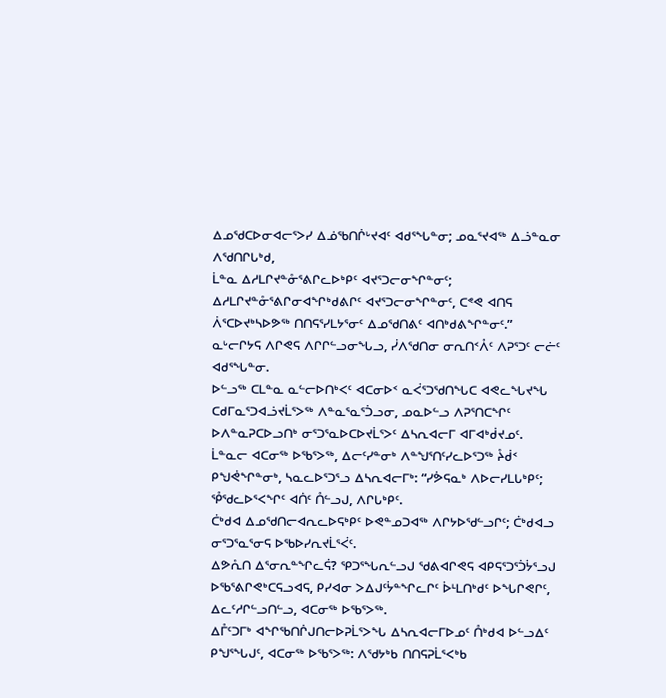ᐃᓄᖁᑕᐅᓂᐊᓕᕐᐳᓯ ᐃᓅᖃᑎᒌᒡᔪᐊᑦ ᐊᑯᕐᖓᓐᓂ; ᓄᓇᕐᔪᐊᖅ ᐃᓘᓐᓇᓂ ᐱᖁᑎᒋᒐᒃᑯ,
ᒫᓐᓇ ᐃᓱᒪᒋᔪᓐᓁᕐᕕᒋᓚᐅᒃᑭᑦ ᐊᔪᕐᑐᓕᓂᖏᓐᓂᑦ; ᐃᓱᒪᒋᔪᓐᓁᕐᕕᒋᓂᐊᖏᒃᑯᕕᒋᑦ ᐊᔪᕐᑐᓕᓂᖏᓐᓂᑦ, ᑕᕝᕙ ᐊᑎᕋ ᐲᕐᑕᐅᔪᒃᓴᐅᕗᖅ ᑎᑎᕋᕐᓯᒪᔭᕐᓂᑦ ᐃᓄᖁᑎᕕᑦ ᐊᑎᒃᑯᕕᖏᓐᓂᑦ.”
ᓇᒡᓕᒋᔭᕋ ᐱᒋᕙᕋ ᐱᒋᒋᓪᓗᓂᖓᓗ, ᓰᐱᖁᑎᓂ ᓂᕆᑎᑉᐰᑦ ᐱᕈᕐᑐᑦ ᓕᓖᑦ ᐊᑯᕐᖓᓐᓂ.
ᐅᓪᓗᖅ ᑕᒪᓐᓇ ᓇᓪᓕᐅᑎᒃᐸᑦ ᐊᑕᓂᐅᑉ ᓇᐹᕐᑐᖁᑎᖓᑕ ᐊᕙᓚᖓᔪᖓ ᑕᑯᒥᓇᕐᑐᐊᓘᔪᒫᕐᐳᖅ ᐱᓐᓇᕐᓇᕐᑑᓗᓂ, ᓄᓇᐅᓪᓗ ᐱᕈᕐᑎᑕᖏᑦ ᐅᐱᓐᓇᕈᑕᐅᓗᑎᒃ ᓂᕐᑐᕐᓇᐅᑕᐅᔪᒫᕐᐳᑦ ᐃᓴᕆᐊᓕᒥ ᐊᒥᐊᒃᑰᔪᓄᑦ.
ᒫᓐᓇᓕ ᐊᑕᓂᖅ ᐅᖃᕐᐳᖅ, ᐃᓕᑦᓯᓐᓂᒃ ᐱᓐᖑᕐᑎᑦᓯᓚᐅᕐᑐᖅ ᔧᑰᑉ ᑭᖑᕚᖏᓐᓂᒃ, ᓴᓇᓚᐅᕐᑐᕐᓗ ᐃᓴᕆᐊᓕᒥᒃ: “ᓯᕘᕋᓇᒃ ᐱᐅᓕᓯᒪᒐᒃᑭᑦ; ᕾᖁᓚᐅᕐᐸᖏᑦ ᐊᑏᑦ ᑍᓪᓗᒍ, ᐱᒋᒐᒃᑭᑦ.
ᑖᒃᑯᐊ ᐃᓄᖁᑎᓕᐊᕆᓚᐅᕋᒃᑭᑦ ᐅᕙᓐᓄᑐᐊᖅ ᐱᒋᔭᐅᖁᓪᓗᒋᑦ; ᑖᒃᑯᐊᓗ ᓂᕐᑐᕐᓇᕐᓂᕋ ᐅᖃᐅᓯᕆᔪᒫᕐᐹᑦ.
ᐃᕗᕅᑎ ᐃᕐᓂᕆᓐᖏᓚᕌ? ᕿᑐᕐᖓᕆᓪᓗᒍ ᖁᕕᐊᒋᕙᕋ ᐊᑭᕋᕐᑐᕐᑑᔮᕐᓗᒍ ᐅᖃᕐᕕᒋᕙᒃᑕᕋᓗᐊᕋ, ᑭᓯᐊᓂ ᐳᐃᒍᑦᔮᓐᖏᓚᒋᑦ ᐆᒻᒪᑎᒃᑯᑦ ᐅᖓᒋᕙᒋᑦ, ᐃᓚᑦᓱᒋᓪᓗᑎᓪᓗ, ᐊᑕᓂᖅ ᐅᖃᕐᐳᖅ.
ᐃᒤᑦᑐᒥᒃ ᐊᖏᖃᑎᒌᒍᑎᓕᐅᕈᒫᕐᐳᖓ ᐃᓴᕆᐊᓕᒥᐅᓄᑦ ᑍᒃᑯᐊ ᐅᓪᓗᐃᑦ ᑭᖑᕐᖓᒍᑦ, ᐊᑕᓂᖅ ᐅᖃᕐᐳᖅ: ᐱᖁᔭᒃᑲ ᑎᑎᕋᕈᒫᕐᐸᒃᑲ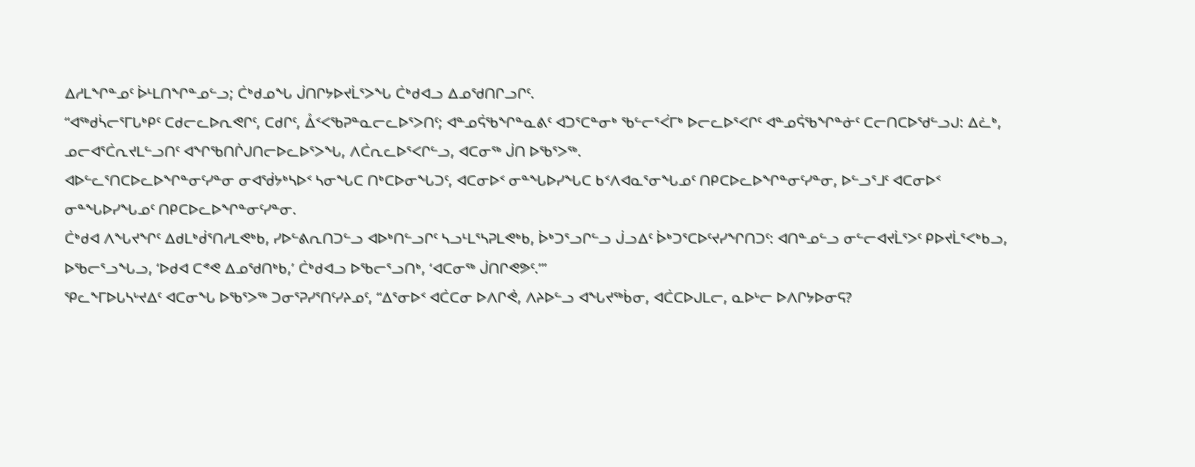ᐃᓱᒪᖏᓐᓄᑦ ᐆᒻᒪᑎᖏᓐᓄᓪᓗ; ᑖᒃᑯᓄᖓ ᒎᑎᒋᔭᐅᔪᒫᕐᐳᖓ ᑖᒃᑯᐊᓗ ᐃᓄᖁᑎᒋᓗᒋᑦ.
“ᐊᖅᑯᓵᓕᕐᒥᒐᒃᑭᑦ ᑕᑯᓕᓚᐅᕆᕙᒋᑦ, ᑕᑯᒋᑦ, ᐂᑉᐸᖃᕈᓐᓇᓕᓚᐅᕐᐳᑎᑦ; ᐊᓐᓄᕌᖃᖏᓐᓇᕕᑦ ᐊᑐᕐᑕᓐᓂᒃ ᖃᓪᓕᕐᐹᒥᒃ ᐅᓕᓚᐅᕐᐸᒋᑦ ᐊᓐᓄᕌᖃᖏᓐᓃᑦ ᑕᓕᑎᑕᐅᖁᓪᓗᒍ: ᐃᓛᒃ, ᓄᓕᐊᕐᑖᕆᔪᒪᓪᓗᑎᑦ ᐊᖏᖃᑎᒌᒍᑎᓕᐅᓚᐅᕐᐳᖓ, ᐱᑖᕆᓚᐅᕐᐸᒋᓪᓗ, ᐊᑕᓂᖅ ᒎᑎ ᐅᖃᕐᐳᖅ.
ᐊᐅᓪᓚᕐᑎᑕᐅᓚᐅᖏᓐᓂᑦᓯᓐᓂ ᓂᐊᖂᔭᒃᓴᐅᑉ ᓴᓂᖓᑕ ᑎᒃᑕᐅᓂᖓᑐᑦ, ᐊᑕᓂᐅᑉ ᓂᓐᖓᐅᓯᖓᑕ ᑲᑉᐱᐊᓇᕐᓂᖓᓄᑦ ᑎᑭᑕᐅᓚᐅᖏᓐᓂᑦᓯᓐᓂ, ᐅᓪᓗᕐᒧᑦ ᐊᑕᓂᐅᑉ ᓂᓐᖓᐅᓯᖓᓄᑦ ᑎᑭᑕᐅᓚᐅᖏᓐᓂᑦᓯᓐᓂ.
ᑖᒃᑯᐊ ᐱᖓᔪᖏᑦ ᐃᑯᒪᒃᑰᕐᑎᓱᒪᕙᒃᑲ, ᓯᐅᓪᕕᕆᑎᑐᓪᓗ ᐊᐅᒃᑎᓪᓗᒋᑦ ᓴᓗᒻᒪᕐᓴᕈᒪᕙᒃᑲ, ᐆᒃᑐᕐᓗᒋᓪᓗ ᒎᓗᐃᑦ ᐆᒃᑐᕐᑕᐅᑦᔪᓯᖏᑎᑐᑦ: ᐊᑎᓐᓄᓪᓗ ᓂᓪᓕᐊᔪᒫᕐᐳᑦ ᑭᐅᔪᒫᕐᐸᒃᑲᓗ, ᐅᖃᓕᕐᓗᖓᓗ, ‘ᐅᑯᐊ ᑕᕝᕙ ᐃᓄᖁᑎᒃᑲ,’ ᑖᒃᑯᐊᓗ ᐅᖃᓕᕐᓗᑎᒃ, ‘ᐊᑕᓂᖅ ᒎᑎᒋᕙᕗᑦ.’”
ᕿᓚᖕᒥᐅᒐᓴᒡᔪᐃᑦ ᐊᑕᓂᖓ ᐅᖃᕐᐳᖅ ᑐᓂᕐᕈᓯᕐᑎᑦᓯᔨᓄᑦ, “ᐃᕐᓂᐅᑉ ᐊᑖᑕᓂ ᐅᐱᒋᕚ, ᐱᔨᐅᓪᓗ ᐊᖓᔪᖅᑳᓂ, ᐊᑖᑕᐅᒍᒪᓕ, ᓇᐅᒡᓕ ᐅᐱᒋᔭᐅᓂᕋ?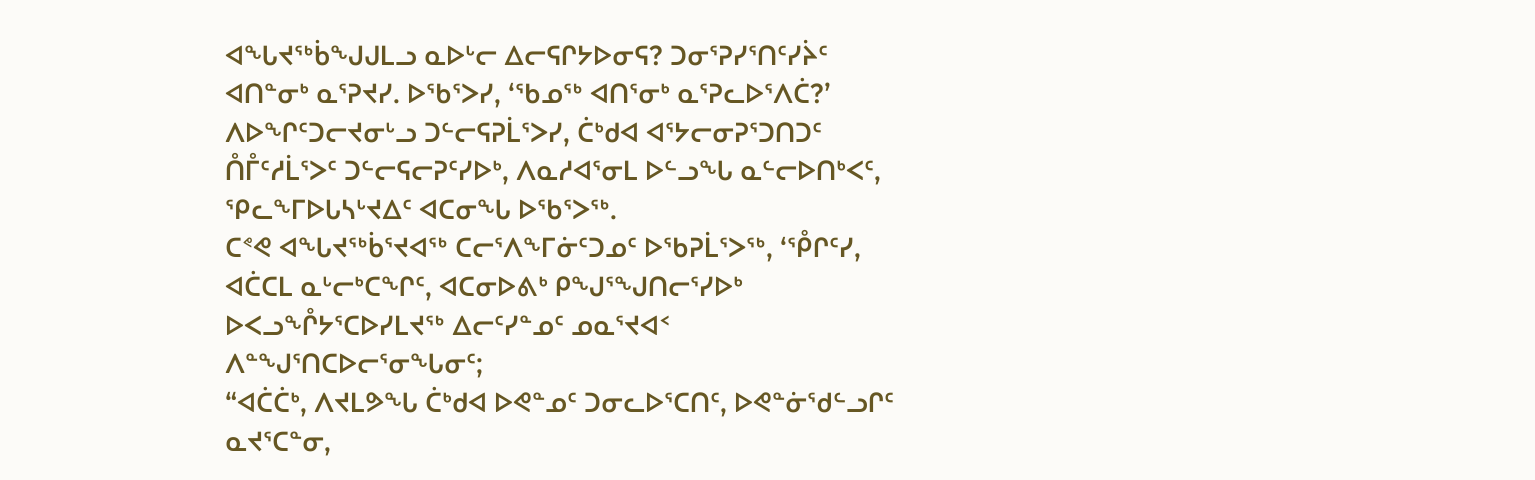ᐊᖓᔪᖅᑳᖑᒍᒪᓗ ᓇᐅᒡᓕ ᐃᓕᕋᒋᔭᐅᓂᕋ? ᑐᓂᕐᕈᓯᕐᑎᑦᓯᔩᑦ ᐊᑎᓐᓂᒃ ᓇᕐᕈᔪᓯ. ᐅᖃᕐᐳᓯ, ‘ᖃᓄᖅ ᐊᑎᕐᓂᒃ ᓇᕐᕈᓚᐅᕐᐱᑖ?’
ᐱᐅᖏᑦᑐᓕᔪᓂᒡᓗ ᑐᓪᓕᕋᕈᒫᕐᐳᓯ, ᑖᒃᑯᐊ ᐊᕐᔭᓕᓂᕈᕐᑐᑎᑐᑦ ᑍᒤᑦᓱᒫᕐᐳᑦ ᑐᓪᓕᕋᓕᕈᑦᓯᐅᒃ, ᐱᓇᓱᐊᕐᓂᒪ ᐅᓪᓗᖓ ᓇᓪᓕᐅᑎᒃᐸᑦ, ᕿᓚᖕᒥᐅᒐᓴᒡᔪᐃᑦ ᐊᑕᓂᖓ ᐅᖃᕐᐳᖅ.
ᑕᕝᕙ ᐊᖓᔪᖅᑳᕐᔪᐊᖅ ᑕᓕᕐᐱᖕᒥᓃᑦᑐᓄᑦ ᐅᖃᕈᒫᕐᐳᖅ, ‘ᕾᒋᑦᓯ, ᐊᑖᑕᒪ ᓇᒡᓕᒃᑕᖏᑦ, ᐊᑕᓂᐅᕕᒃ ᑭᖑᕐᖑᑎᓕᕐᓯᐅᒃ ᐅᐸᓗᖕᒊᔭᕐᑕᐅᓯᒪᔪᖅ ᐃᓕᑦᓯᓐᓄᑦ ᓄᓇᕐᔪᐊᑉ ᐱᓐᖑᕐᑎᑕᐅᓕᕐᓂᖓᓂᑦ;
“ᐊᑖᑖᒃ, ᐱᔪᒪᕗᖓ ᑖᒃᑯᐊ ᐅᕙᓐᓄᑦ ᑐᓂᓚᐅᕐᑕᑎᑦ, ᐅᕙᓐᓃᖁᓪᓗᒋᑦ ᓇᔪᕐᑕᓐᓂ,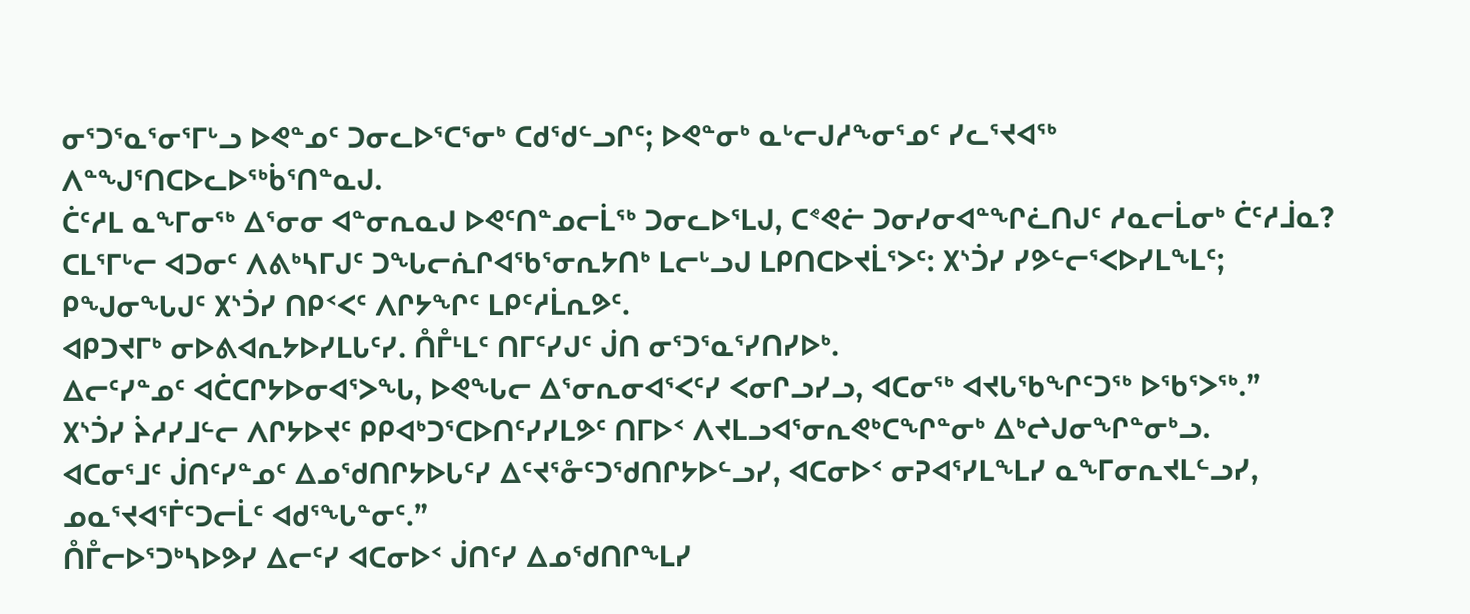ᓂᕐᑐᕐᓇᕐᓂᕐᒥᒡᓗ ᐅᕙᓐᓄᑦ ᑐᓂᓚᐅᕐᑕᕐᓂᒃ ᑕᑯᖁᓪᓗᒋᑦ; ᐅᕙᓐᓂᒃ ᓇᒡᓕᒍᓱᖕᓂᕐᓄᑦ ᓯᓚᕐᔪᐊᖅ ᐱᓐᖑᕐᑎᑕᐅᓚᐅᖅᑳᕐᑎᓐᓇᒍ.
ᑖᑦᓱᒪ ᓇᖕᒥᓂᖅ ᐃᕐᓂᓂ ᐊᓐᓂᕆᓇᒍ ᐅᕙᑦᑎᓐᓄᓕᒫᖅ ᑐᓂᓚᐅᕐᒪᒍ, ᑕᕝᕙᓖ ᑐᓂᓯᓂᐊᓐᖏᓛᑎᒍᑦ ᓱᓇᓕᒫᓂᒃ ᑖᑦᓱᒨᓇ?
ᑕᒪᕐᒥᒡᓕ ᐊᑐᓂᑦ ᐱᕕᒃᓴᒥᒍᑦ ᑐᖓᓕᕇᒋᐊᖃᕐᓂᕆᔭᑎᒃ ᒪᓕᒡᓗᒍ ᒪᑭᑎᑕᐅᔪᒫᕐᐳᑦ: ᙭ᔅᑑᓯ ᓯᕗᓪᓕᕐᐸᐅᓯᒪᖕᒪᑦ; ᑭᖑᓂᖓᒍᑦ ᙭ᔅᑑᓯ ᑎᑭᑉᐸᑦ ᐱᒋᔭᖏᑦ ᒪᑭᑦᓱᒫᕆᕗᑦ.
ᐊᑭᑐᔪᒥᒃ ᓂᐅᕕᐊᕆᔭᐅᓯᒪᒐᑦᓯ. ᑍᒤᒻᒪᑦ ᑎᒥᑦᓯᒍᑦ ᒎᑎ ᓂᕐᑐᕐᓇᕐᓯᑎᓯᐅᒃ.
ᐃᓕᑦᓯᓐᓄᑦ ᐊᑖᑕᒋᔭᐅᓂᐊᕐᐳᖓ, ᐅᕙᖓᓕ ᐃᕐᓂᕆᓂᐊᕐᐸᑦᓯ ᐸᓂᒋᓗᓯᓗ, ᐊᑕᓂᖅ ᐊᔪᒐᖃᖏᑦᑐᖅ ᐅᖃᕐᐳᖅ.”
᙭ᔅᑑᓯ ᔩᓱᓯᒧᓪᓕ ᐱᒋᔭᐅᔪᑦ ᑭᑭᐊᒃᑐᕐᑕᐅᑎᑦᓯᓯᒪᕗᑦ ᑎᒥᐅᑉ ᐱᔪᒪᓗᐊᕐᓂᕆᕙᒃᑕᖏᓐᓂᒃ ᐃᒃᖠᒍᓂᖏᓐᓂᒃᓗ.
ᐊᑕᓂᕐᒧᑦ ᒎᑎᑦᓯᓐᓄᑦ ᐃᓄᖁᑎᒋᔭᐅᒐᑦᓯ ᐃᑦᔪᕐᓁᑦᑐᖁᑎᒋᔭᐅᓪᓗᓯ, ᐊᑕᓂᐅᑉ ᓂᕈᐊᕐᓯᒪᖕᒪᓯ ᓇᖕᒥᓂᕆᔪᒪᓪᓗᓯ, ᓄᓇᕐᔪᐊᕐᒦᑦᑐᓕᒫᑦ ᐊᑯᕐᖓᓐᓂᑦ.”
ᑍᒤᓕᐅᕐᑐᒃᓴᐅᕗᓯ ᐃᓕᑦᓯ ᐊᑕᓂᐅᑉ ᒎᑎᑦᓯ ᐃᓄᖁᑎᒋᖕᒪᓯ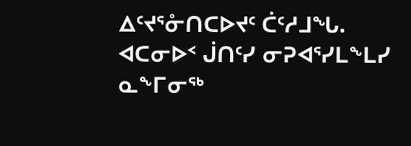ᐃᑦᔪᕐᓁᑎᑕᐅᔪᑦ ᑖᑦᓱᒧᖓ. ᐊᑕᓂᐅᑉ ᒎᑎᑦᓯ ᓂᕈᐊᕐᓯᒪᖕᒪᓯ ᓇᖕᒥᓂᖅ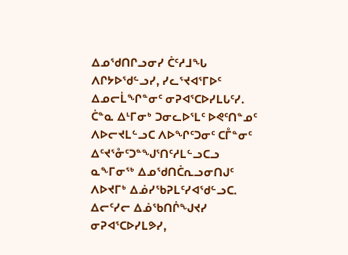ᐃᓄᖁᑎᒋᓗᓂᓯ ᑖᑦᓱᒧᖓ ᐱᒋᔭᐅᖁᓪᓗᓯ, ᓯᓚᕐᔪᐊᕐᒥᐅᑦ ᐃᓄᓕᒫᖏᓐᓂᑦ ᓂᕈᐊᕐᑕᐅᓯᒪᒐᑦᓯ.
ᑖᓐᓇ ᐃᒻᒥᓂᒃ ᑐᓂᓚᐅᕐᒪᑦ ᐅᕙᑦᑎᓐᓄᑦ ᐱᐅᓕᔪᒪᓪᓗᑕ ᐱᐅᖏᑦᑐᓂᑦ ᑕᒤᓐᓂᑦ ᐃᑦᔪᕐᓁᑦᑐᓐᖑᕐᑎᑦᓱᒪᓪᓗᑕᓗ ᓇᖕᒥᓂᖅ ᐃᓄᖁᑎᑖᕆᓗᓂᑎᒍᑦ ᐱᐅᔪᒥᒃ ᐃᓅᓯᖃᕈᒪᑦᓯᐊᖁᓪᓗᑕ.
ᐃᓕᑦᓯᓕ ᐃᓅᖃᑎᒌᖑᔪᓯ ᓂᕈᐊᕐᑕᐅᓯᒪᕗᓯ,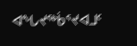ᐊᖓᔪᖅᑳᕐᔪᐊᒧᑦ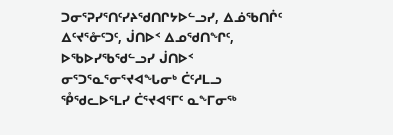ᑐᓂᕐᕈᓯᕐᑎᑦᓯᔨᖁᑎᒋᔭᐅᓪᓗᓯ, ᐃᓅᖃᑎᒌᑦ ᐃᑦᔪᕐᓁᑦᑐᑦ, ᒎᑎᐅᑉ ᐃᓄᖁᑎᖏᑦ, ᐅᖃᐅᓯᖃᖁᓪᓗᓯ ᒎᑎᐅᑉ ᓂᕐᑐᕐᓇᕐᓂᕐᔪᐊᖓᓂᒃ ᑖᑦᓱᒪᓗ ᕾᖁᓚᐅᕐᒪᓯ ᑖᕐᔪᐊᕐᒥᑦ ᓇᖕᒥᓂᖅ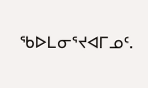ᖃᐅᒪᓂᕐᔪᐊᒥᓄᑦ.